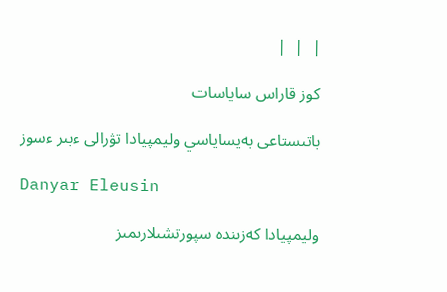|  |  |

كوز قاراس ساياسات

باتىستاعى بەيساياسي وليمپيادا تۋرالى ءبىر ءسوز

Danyar Eleusin

وليمپيادا كەزىندە سپورتشىلارىمىز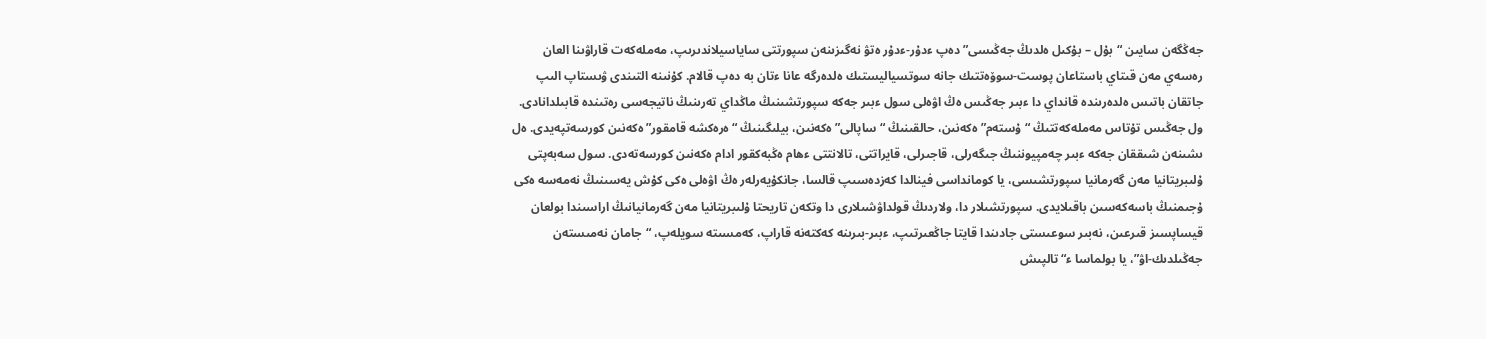جەڭگەن سايىن “بۇل – بۇكىل ەلدىڭ جەڭىسى” دەپ ءدۇر-ءدۇر ەتۋ نەگىزىنەن سپورتتى ساياسيلاندىرىپ، مەملەكەت قاراۋىنا العان رەسەي مەن قىتاي باستاعان پوست-سوۆەتتىك جانە سوتسياليستىك ەلدەرگە عانا ءتان بە دەپ قالام. كۇنىنە التىندى ۋىستاپ الىپ جاتقان باتىس ەلدەرىندە قانداي دا ءبىر جەڭىس ەڭ اۋەلى سول ءبىر جەكە سپورتشىنىڭ ماڭداي تەرىنىڭ ناتيجەسى رەتىندە قابىلدانادى. ول جەڭىس تۇتاس مەملەكەتتىڭ “ۇستەم” ەكەنىن، حالقىنىڭ “ساپالى” ەكەنىن، بيلىگىنىڭ “ەرەكشە قامقور” ەكەنىن كورسەتپەيدى. ەل ىشىنەن شىققان جەكە ءبىر چەمپيوننىڭ جىگەرلى، قاجىرلى، قايراتتى، تالانتتى ءھام ەڭبەكقور ادام ەكەنىن كورسەتەدى. سول سەبەپتى ۇلىبريتانيا مەن گەرمانيا سپورتشىسى، يا كومانداسى فينالدا كەزدەسىپ قالسا، جانكۇيەرلەر ەڭ اۋەلى ەكى كۇش يەسىنىڭ نەمەسە ەكى ۇجىمنىڭ باسەكەسىن باقىلايدى. سپورتشىلار دا، ولاردىڭ قولداۋشىلارى دا وتكەن تاريحتا ۇلىبريتانيا مەن گەرمانيانىڭ اراسىندا بولعان قيساپسىز قىرعىن، نەبىر سوعىستى جادىندا قايتا جاڭعىرتىپ، ءبىر-بىرىنە كەكتەنە قاراپ، كەمسىتە سويلەپ، “جامان نەمىستەن جەڭىلدىك-اۋ”، يا بولماسا ء“تالپىش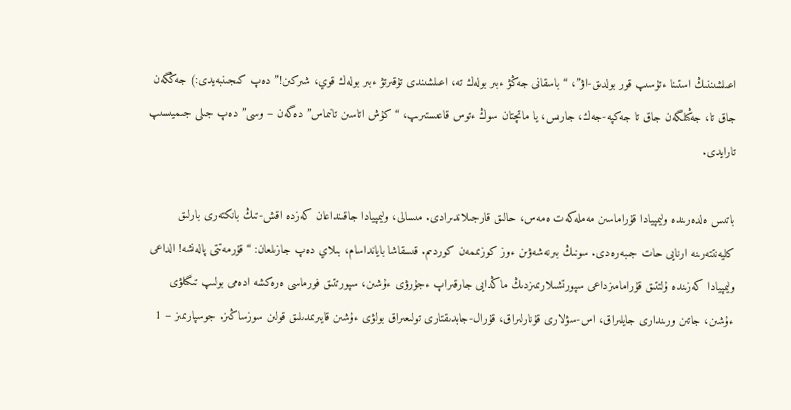اعىلشىننىڭ استىنا ءتۇسىپ قور بولدىق-اۋ”، “باسقانى جەڭۋ ءبىر بولەك تە، اعىلشىندى تۇقىرتۋ ءبىر بولەك قوي، شىركىن!” دەپ كىجىنبەيدى:) جەڭگەن جاق تا، جەڭىلگەن جاق تا جەكپە-جەك، جارىس، يا ماتچتان سوڭ ءتوس قاعىستىرىپ، “كۇش اتاسىن تانىماس” دەگەن – وسى” دەپ جىلى جىميىسىپ تارايدى.

باتىس ەلدەرىندە وليمپيادا قۇراماسىن مەملەكەت ەمەس، حالىق قارجىلاندىرادى. مىسالى، وليمپيادا جاقىنداعان كەزدە اقش-تىڭ بانكتەرى بارلىق كليەنتتەرىنە ارنايى حات جىبەرەدى. سونىڭ بىرنەشەۋىن ءوز كوزىممەن كوردىم. قىسقاشا بايانداسام، بىلاي دەپ جازىلعان: “قۇرمەتتى پالەنشە! الداعى وليمپيادا كەزىندە ۇلتتىق قۇرامامىزداعى سپورتشىلارىمىزدىڭ ماڭدايى جارقىراپ ءجۇرۋى ءۇشىن، سپورتتىق فورماسى ەرەكشە ادەمى بولىپ تىگىلۋى ءۇشىن، جاتىن ورىندارى جايلىراق، اس-سۋلارى قۇنارلىراق، قۇرال-جابدىقتارى تولىعىراق بولۋى ءۇشىن قايىرىمدىلىق قولىن سوزساڭىز. جوسپارىمىز – 1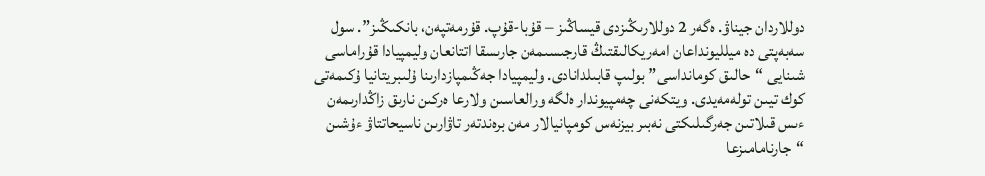دوللاردان جيناۋ. ەگەر 2 دوللارىڭىزدى قيساڭىز – قۇبا-قۇپ. قۇرمەتپەن، بانكىڭىز”. سول سەبەپتى دە ميلليونداعان امەريكالىقتىڭ قارجىسىمەن جارىسقا اتتانعان وليمپيادا قۇراماسى شىنايى “حالىق كومانداسى” بولىپ قابىلدانادى. وليمپيادا جەڭىمپازدارىنا ۇلىبريتانيا ۇكىمەتى كوك تيىن تولەمەيدى. ويتكەنى چەمپيوندار ەلگە ورالعاسىن ولارعا ەركىن نارىق زاڭدارىمەن ءىس قىلاتىن جەرگىلىكتى نەبىر بيزنەس كومپانيالار مەن برەندتەر تاۋارىن ناسيحاتتاۋ ءۇشىن “جارنامامىزعا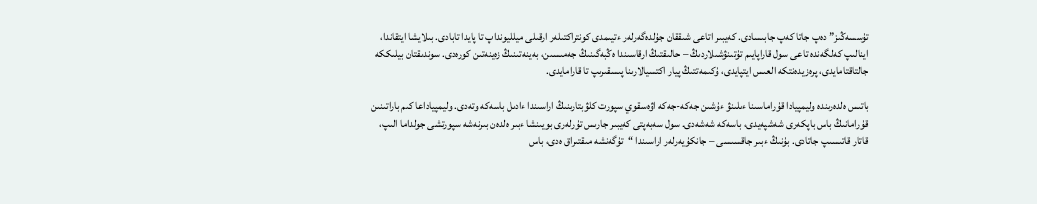تۇسسەڭىز” دەپ جاتا كەپ جابىسادى. كەيبىر اتاعى شىققان جۇلدەگەرلەر ءتيىمدى كونتراكتىلەر ارقىلى ميلليونداپ تا پايدا تابادى. بىلايشا ايتقاندا، اينالىپ كەلگەندە تاعى سول قاراپايىم تۇتىنۋشىلاردىڭ – حالىقتىڭ ارقاسىندا ەڭبەگىنىڭ جەمىسىن، بەينەتىنىڭ زەينەتىن كورەدى. سوندىقتان بيلىككە جالتاقتامايدى، پرەزيدەنتكە العىس ايتپايدى، ۇكىمەتتىڭ پيار اكتسيالارىنا پىسقىرىپ تا قارامايدى.

باتىس ەلدەرىندە وليمپيادا قۇراماسىنا ءىلىنۋ ءۇشىن جەكە-جەكە اۋەسقوي سپورت كلۋبتارىنىڭ اراسىندا ءادىل باسەكە وتەدى. وليمپياداعا كىم باراتىنىن قۇرامانىڭ باس باپكەرى شەشپەيدى، باسەكە شەشەدى. سول سەبەپتى كەيبىر جارىس تۇرلەرى بويىنشا ءبىر ەلدەن بىرنەشە سپورتشى جولداما الىپ، قاتار قاتىسىپ جاتادى. بۇنىڭ ءبىر جاقسىسى – جانكۇيەرلەر اراسىندا “تۇگەنشە مىقتىراق ەدى، باس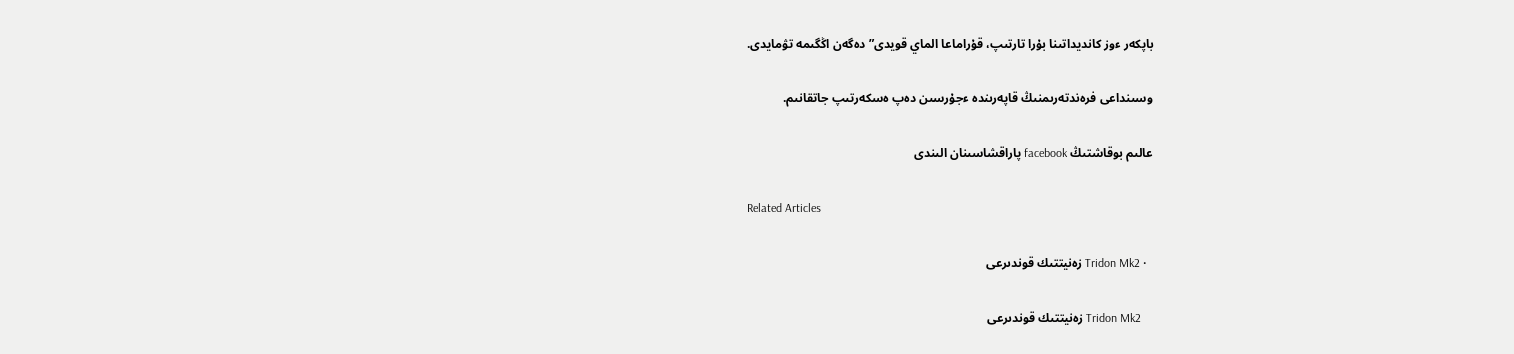باپكەر ءوز كانديداتىنا بۇرا تارتىپ، قۇراماعا الماي قويدى” دەگەن اڭگىمە تۋمايدى.

وسىنداعى فرەندتەرىمنىڭ قاپەرىندە ءجۇرسىن دەپ ەسكەرتىپ جاتقانىم.

عالىم بوقاشتىڭ facebook پاراقشاسىنان الىندى

Related Articles

  • Tridon Mk2 زەنيتتىك قوندىرعى

    Tridon Mk2 زەنيتتىك قوندىرعى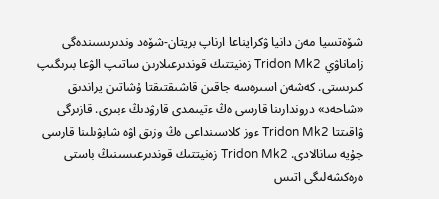شۆەتسيا مەن دانيا ۋكرايناعا ارناپ بريتان-شۆەد وندىرىسىندەگى زاماناۋي Tridon Mk2 زەنيتتىك قوندىرعىلارىن ساتىپ الۋعا بىرىگىپ كىرىستى. كەشەن اسىرەسە جاقىن قاشىقتىقتا ۇشاتىن يراندىق «شاحەد» دروندارىنا قارسى ەڭ ءتيىمدى قارۋدىڭ ءبىرى. قازىرگى ۋاقىتتا Tridon Mk2 ءوز كلاسىنداعى ەڭ وزىق اۋە شابۋىلىنا قارسى جۇيە سانالادى. Tridon Mk2 زەنيتتىك قوندىرعىسىنىڭ باستى ەرەكشەلىگى اتىس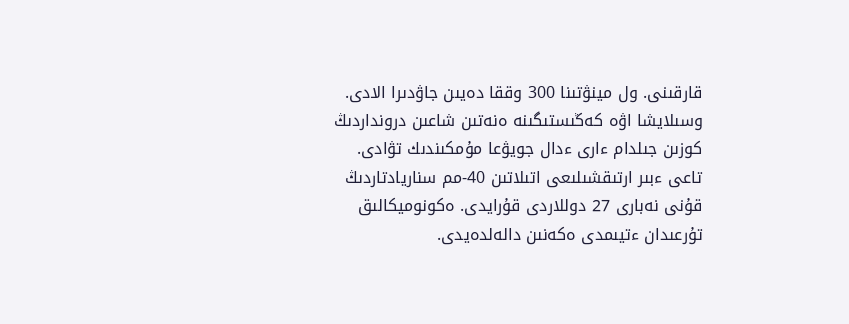قارقىنى. ول مينۋتىنا 300 وققا دەيىن جاۋدىرا الادى. وسىلايشا اۋە كەڭىستىگىنە ەنەتىن شاعىن درونداردىڭ كوزىن جىلدام ءارى ءدال جويۋعا مۇمكىندىك تۋادى. تاعى ءبىر ارتىقشىلىعى اتىلاتىن 40-مم سناريادتاردىڭ قۇنى نەبارى 27 دوللاردى قۇرايدى. ەكونوميكالىق تۇرعىدان ءتيىمدى ەكەنىن دالەلدەيدى.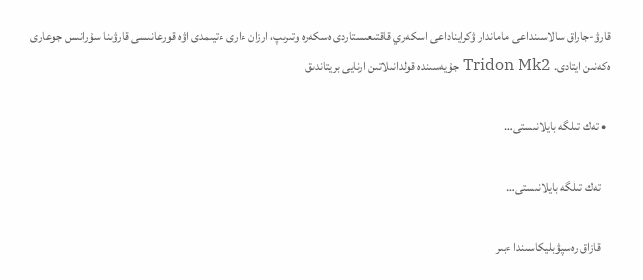قارۋ-جاراق سالاسىنداعى ماماندار ۋكرايناداعى اسكەري قاقتىعىستاردى ەسكەرە وتىرىپ، ارزان ءارى ءتيىمدى اۋە قورعانىسى قارۋىنا سۇرانىس جوعارى ەكەنىن ايتادى. Tridon Mk2 جۇيەسىندە قولدانىلاتىن ارنايى بريتاندىق

  • تەك تىلگە بايلانىستى…

    تەك تىلگە بايلانىستى…

    قازاق رەسپۋبليكاسىندا ءبىر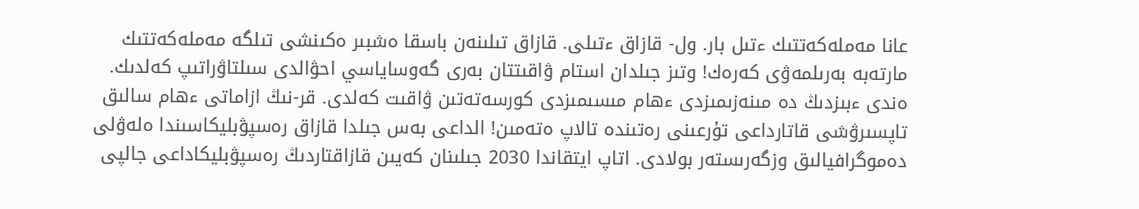عانا مەملەكەتتىك ءتىل بار. ول- قازاق ءتىلى. قازاق تىلىنەن باسقا ەشبىر ەكىنشى تىلگە مەملەكەتتىك مارتەبە بەرىلمەۋى كەرەك! وتىز جىلدان استام ۋاقىتتان بەرى گەوساياسي احۋالدى سىلتاۋراتىپ كەلدىك. ەندى ءبىزدىڭ دە مىنەزىمىزدى ءھام مىسىمىزدى كورسەتەتىن ۋاقىت كەلدى. قر-نىڭ ازاماتى ءھام سالىق تاپسىرۋشى قاتارداعى تۇرعىنى رەتىندە تالاپ ەتەمىن! الداعى بەس جىلدا قازاق رەسپۋبليكاسىندا ەلەۋلى دەموگرافيالىق وزگەرىستەر بولادى. اتاپ ايتقاندا 2030 جىلىنان كەيىن قازاقتاردىڭ رەسپۋبليكاداعى جالپى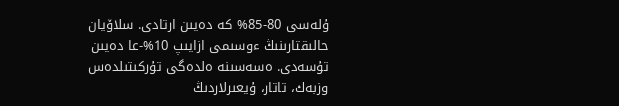ۇلەسى 80-85% كە دەيىن ارتادى. سلاۆيان حالىقتارىنىڭ ءوسىمى ازايىپ 10%-عا دەيىن تۇسەدى. ەسەسىنە ەلدەگى تۇركىتىلدەس وزبەك، تاتار، ۇيعىرلاردىڭ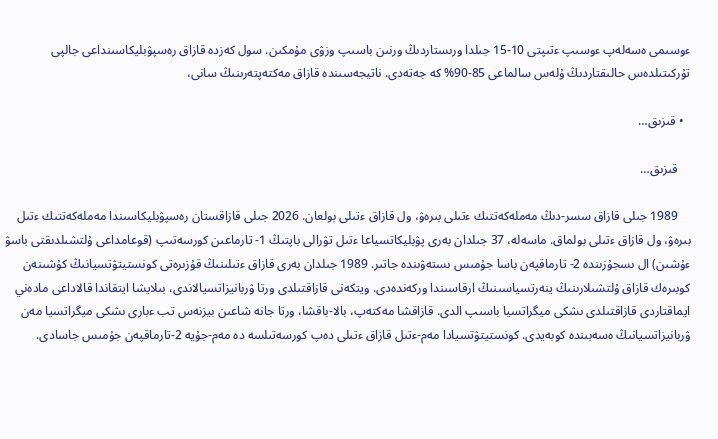ءوسىمى ەسەلەپ ءوسىپ ءتىپتى 10-15 جىلدا ورىستاردىڭ ورنىن باسىپ وزۋى مۇمكىن. سول كەزدە قازاق رەسپۋبليكاسىنداعى جالپى تۇركىتىلدەس حالىقتاردىڭ ۇلەس سالماعى 85-90% كە جەتەدى. ناتيجەسىندە قازاق مەكتەپتەرىنىڭ سانى،

  • قىزىق…

    قىزىق…

    1989 جىلى قازاق سسر-دىڭ مەملەكەتتىك ءتىلى بىرەۋ، ول قازاق ءتىلى بولعان. 2026 جىلى قازاقستان رەسپۋبليكاسىندا مەملەكەتتىك ءتىل بىرەۋ، ول قازاق ءتىلى بولماق. ماسەلە، 37 جىلدان بەرى پۋبليكاتسياعا ءتىل تۋرالى باپتىڭ 1- تارماعىن كورسەتىپ (قوعامداعى ۇلتشىلدىقتى باسۋ ءۇشىن) ال ىسجۇزىندە 2- تارماقپەن باسا جۇمىس ىستەۋىندە جاتىر. 1989 جىلدان بەرى قازاق ءتىلىنىڭ قۇزىرەتى كونستيتۋتسيانىڭ كۇشىنەن كوبىرەك قازاق ۇلتشىلارىنىڭ ينەرتسياسىنىڭ ارقاسىندا وركەندەدى. ويتكەنى قازاقتىلدى ورتا ۋربانيزاتسيالاندى، بىلايشا ايتقاندا قالاداعى مادەني ايماقتاردى قازاقتىلدى ىشكى ميگراتسيا باسىپ الدى. قازاقشا مەكتەپ، بالا-باقشا، ورتا جانە شاعىن بيزنەس تب ءبارى ىشكى ميگراتسيا مەن ۋربانيزاتسيانىڭ ەسەبىندە كوبەيدى. كونستيتۋتسيادا مەم-ءتىل قازاق ءتىلى دەپ كورسەتىلسە دە مەم-جۇيە 2-تارماقپەن جۇمىس جاسادى.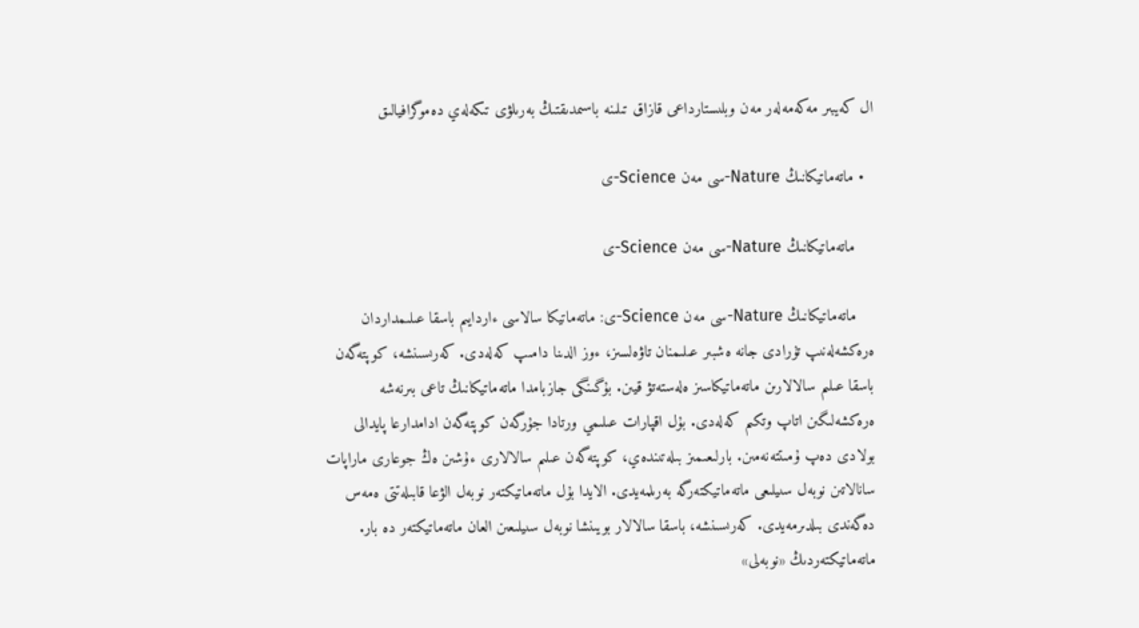ال كەيبىر مەكەمەلەر مەن وبلىستارداعى قازاق تىلىنە باسىمدىقتىڭ بەرىلۋى تىكەلەي دەموگرافيالىق

  • ماتەماتيكانىڭ Nature-سى مەن Science-ى

    ماتەماتيكانىڭ Nature-سى مەن Science-ى

    ماتەماتيكانىڭ Nature-سى مەن Science-ى: ماتەماتيكا سالاسى ءاردايىم باسقا عىلىمداردان ەرەكشەلەنىپ تۇرادى جانە ەشبىر عىلىمنان تاۋەلسىز، ءوز الدىنا دامىپ كەلەدى. كەرىسىنشە، كوپتەگەن باسقا عىلىم سالالارىن ماتەماتيكاسىز ەلەستەتۋ قيىن. بۇگىنگى جازبامدا ماتەماتيكانىڭ تاعى بىرنەشە ەرەكشەلىگىن اتاپ وتكىم كەلەدى. بۇل اقپارات عىلىمي ورتادا جۇرگەن كوپتەگەن ادامدارعا پايدالى بولادى دەپ ۇمىتتەنەمىن. بارلىعىمىز بىلەتىندەي، كوپتەگەن عىلىم سالالارى ءۇشىن ەڭ جوعارى ماراپات سانالاتىن نوبەل سىيلىعى ماتەماتيكتەرگە بەرىلمەيدى. الايدا بۇل ماتەماتيكتەر نوبەل الۋعا قابىلەتتى ەمەس دەگەندى بىلدىرمەيدى. كەرىسىنشە، باسقا سالالار بويىنشا نوبەل سىيلىعىن العان ماتەماتيكتەر دە بار. ماتەماتيكتەردىڭ «نوبەلى»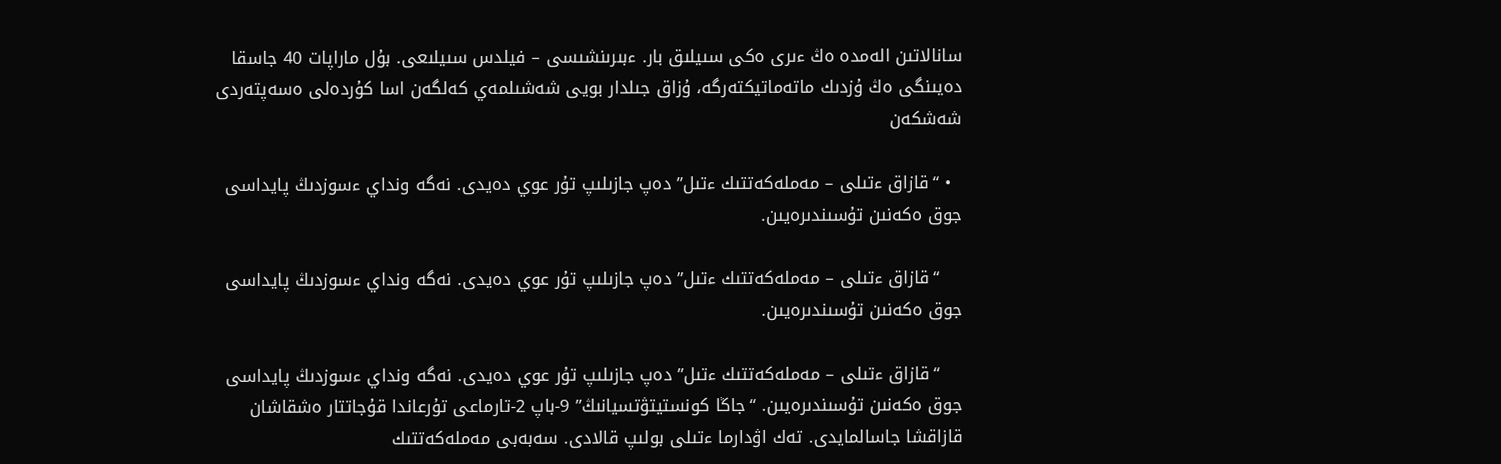سانالاتىن الەمدە ەڭ ءىرى ەكى سىيلىق بار. ءبىرىنشىسى – فيلدس سىيلىعى. بۇل ماراپات 40 جاسقا دەيىنگى ەڭ ۇزدىك ماتەماتيكتەرگە، ۇزاق جىلدار بويى شەشىلمەي كەلگەن اسا كۇردەلى ەسەپتەردى شەشكەن

  • “قازاق ءتىلى – مەملەكەتتىك ءتىل” دەپ جازىلىپ تۇر عوي دەيدى. نەگە ونداي ءسوزدىڭ پايداسى جوق ەكەنىن تۇسىندىرەيىن.

    “قازاق ءتىلى – مەملەكەتتىك ءتىل” دەپ جازىلىپ تۇر عوي دەيدى. نەگە ونداي ءسوزدىڭ پايداسى جوق ەكەنىن تۇسىندىرەيىن.

    “قازاق ءتىلى – مەملەكەتتىك ءتىل” دەپ جازىلىپ تۇر عوي دەيدى. نەگە ونداي ءسوزدىڭ پايداسى جوق ەكەنىن تۇسىندىرەيىن. “جاڭا كونستيتۋتسيانىڭ” 9-باپ 2-تارماعى تۇرعاندا قۇجاتتار ەشقاشان قازاقشا جاسالمايدى. تەك اۋدارما ءتىلى بولىپ قالادى. سەبەبى مەملەكەتتىك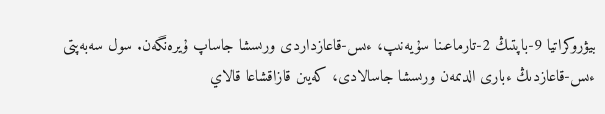بيۋروكراتيا 9-باپتىڭ 2-تارماعىنا سۇيەنىپ، ءىس-قاعازداردى ورىسشا جاساپ ۇيرەنگەن. سول سەبەپتى ءىس-قاعازدىڭ ءبارى الدىمەن ورىسشا جاسالادى، كەيىن قازاقشاعا قالاي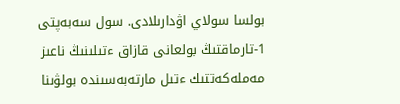بولسا سولاي اۋدارىلادى. سول سەبەپتى 1-تارماقتىڭ بولعانى قازاق ءتىلىنىڭ ناعىز مەملەكەتتىك ءتىل مارتەبەسىندە بولۋىنا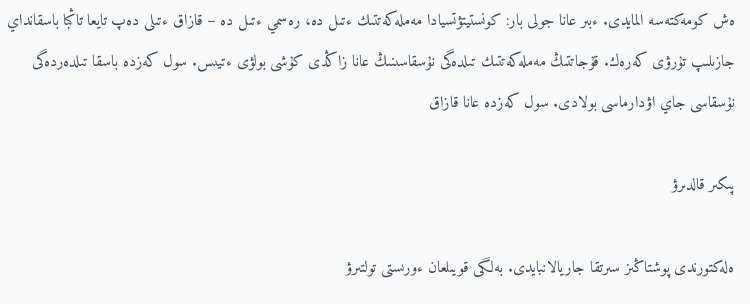ەش كومەكتەسە المايدى. ءبىر عانا جولى بار: كونستيتۋتسيادا مەملەكەتتىك ءتىل دە، رەسمي ءتىل دە – قازاق ءتىلى دەپ تايعا تاڭبا باسقانداي جازىلىپ تۇرۋى كەرەك. قۇجاتتىڭ مەملەكەتتىك تىلدەگى نۇسقاسىنىڭ عانا زاڭدى كۇشى بولۋى ءتيىس. سول كەزدە باسقا تىلدەردەگى نۇسقاسى جاي اۋدارماسى بولادى. سول كەزدە عانا قازاق

پىكىر قالدىرۋ

ەلەكتورندى پوشتاڭىز سىرتقا جاريالانبايدى. بەلگى قويىلعان ءورىستى تولتىرۋ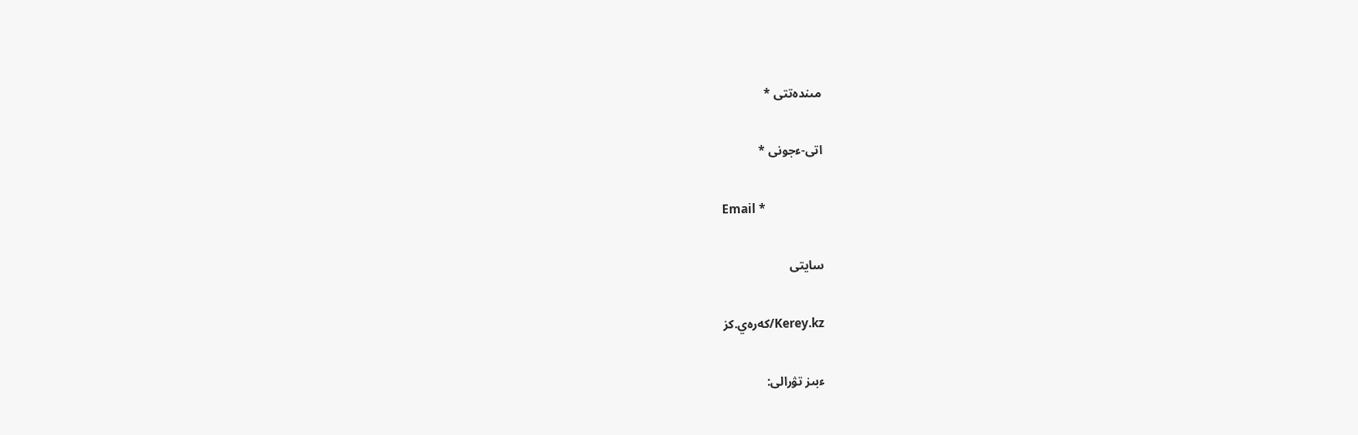مىندەتتى *

اتى-ءجونى *

Email *

سايتى

Kerey.kz/كەرەي.كز

ءبىز تۋرالى: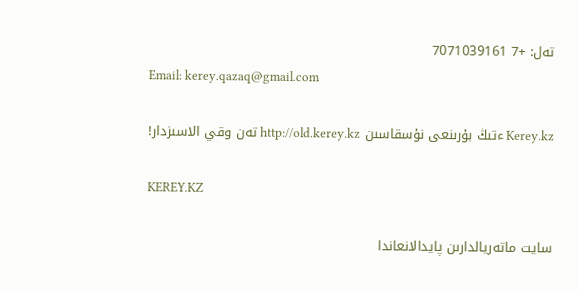تەل: +7 7071039161
Email: kerey.qazaq@gmail.com

Kerey.kz ءتىڭ بۇرىنعى نۇسقاسىن http://old.kerey.kz تەن وقي الاسىزدار!

KEREY.KZ

سايت ماتەريالدارىن پايدالانعاندا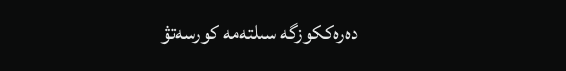دەرەككوزگە سىلتەمە كورسەتۋ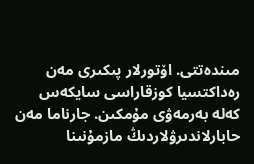مىندەتتى. اۆتورلار پىكىرى مەن رەداكتسيا كوزقاراسى سايكەس كەلە بەرمەۋى مۇمكىن. جارناما مەن حابارلاندىرۋلاردىڭ مازمۇنىنا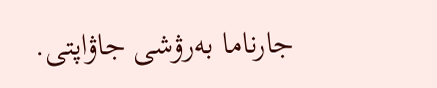جارناما بەرۋشى جاۋاپتى.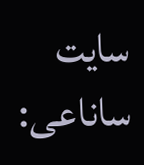سايت ساناعى: